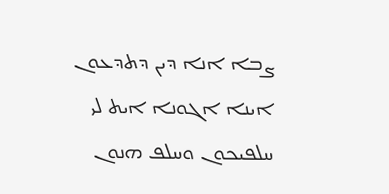ܨܒܐ ܐܢܐ ܕܝܢ ܕܬܕܥܘܢ ܐܝܢܐ ܐܓܘܢܐ ܐܝܬ ܠܝ ܚܠܦܝܟܘܢ ܘܚܠܦ ܗܢܘܢ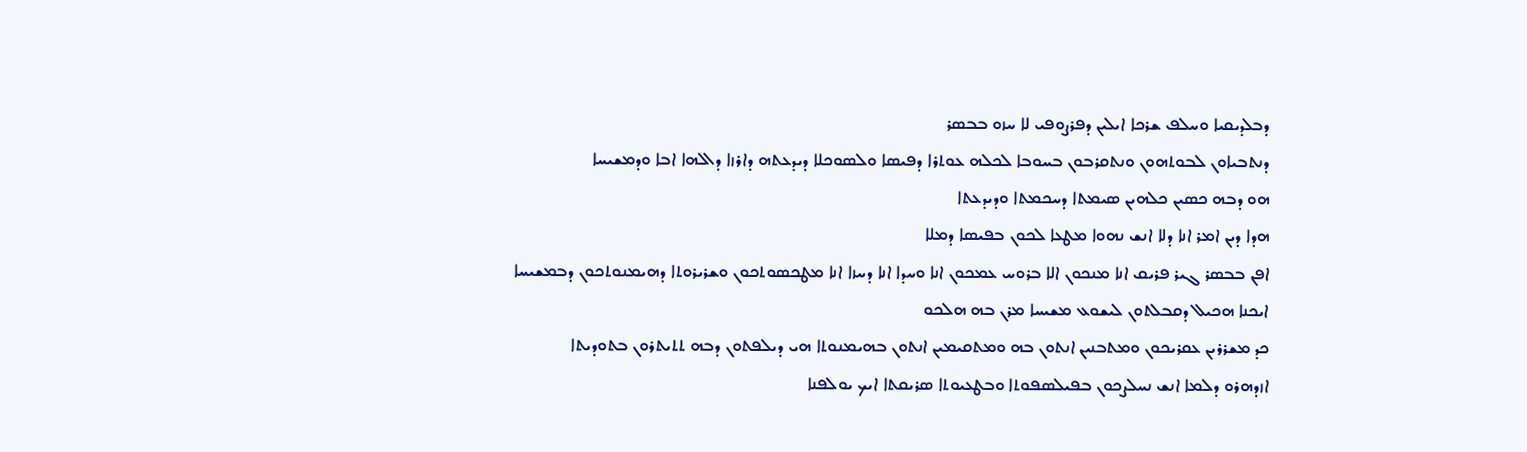ܕܒܠܕܝܩܝܐ ܘܚܠܦ ܫܪܟܐ ܐܝܠܝܢ ܕܦܪܨܘܦܝ ܠܐ ܚܙܘ ܒܒܤܪ
ܕܢܬܒܝܐܘܢ ܠܒܘܬܗܘܢ ܘܢܬܩܪܒܘܢ ܒܚܘܒܐ ܠܟܠܗ ܥܘܬܪܐ ܕܦܝܤܐ ܘܠܤܘܟܠܐ ܕܝܕܥܬܗ ܕܐܪܙܐ ܕܐܠܗܐ ܐܒܐ ܘܕܡܫܝܚܐ
ܗܘ ܕܒܗ ܟܤܝܢ ܟܠܗܝܢ ܤܝܡܬܐ ܕܚܟܡܬܐ ܘܕܝܕܥܬܐ
ܗܕܐ ܕܝܢ ܐܡܪ ܐܢܐ ܕܠܐ ܐܢܫ ܢܗܘܐ ܡܛܥܐ ܠܟܘܢ ܒܦܝܤܐ ܕܡܠܐ
ܐܦܢ ܒܒܤܪ ܓܝܪ ܦܪܝܩ ܐܢܐ ܡܢܟܘܢ ܐܠܐ ܒܪܘܚ ܥܡܟܘܢ ܐܢܐ ܘܚܕܐ ܐܢܐ ܕܚܙܐ ܐܢܐ ܡܛܟܤܘܬܟܘܢ ܘܫܪܝܪܘܬܐ ܕܗܝܡܢܘܬܟܘܢ ܕܒܡܫܝܚܐ
ܐܝܟܢܐ ܗܟܝܠ ܕܩܒܠܬܘܢ ܠܝܫܘܥ ܡܫܝܚܐ ܡܪܢ ܒܗ ܗܠܟܘ
ܟܕ ܡܫܪܪܝܢ ܥܩܪܝܟܘܢ ܘܡܬܒܢܝܢ ܐܢܬܘܢ ܒܗ ܘܡܬܩܝܡܝܢ ܐܢܬܘܢ ܒܗܝܡܢܘܬܐ ܗܝ ܕܝܠܦܬܘܢ ܕܒܗ ܬܬܝܬܪܘܢ ܒܬܘܕܝܬܐ
ܐܙܕܗܪܘ ܕܠܡܐ ܐܢܫ ܢܚܠܨܟܘܢ ܒܦܝܠܤܦܘܬܐ ܘܒܛܥܝܘܬܐ ܤܪܝܩܬܐ ܐܝܟ ܝܘܠܦܢܐ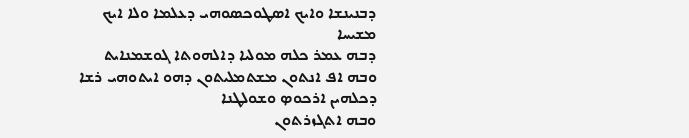ܕܒܢܝܢܫܐ ܘܐܝܟ ܐܤܛܘܟܤܘܗܝ ܕܥܠܡܐ ܘܠܐ ܐܝܟ ܡܫܝܚܐ
ܕܒܗ ܥܡܪ ܟܠܗ ܡܘܠܝܐ ܕܐܠܗܘܬܐ ܓܘܫܡܢܐܝܬ
ܘܒܗ ܐܦ ܐܢܬܘܢ ܡܫܬܡܠܝܬܘܢ ܕܗܘ ܐܝܬܘܗܝ ܪܫܐ ܕܟܠܗܝܢ ܐܪܟܘܤ ܘܫܘܠܛܢܐ
ܘܒܗ ܐܬܓܙܪܬܘܢ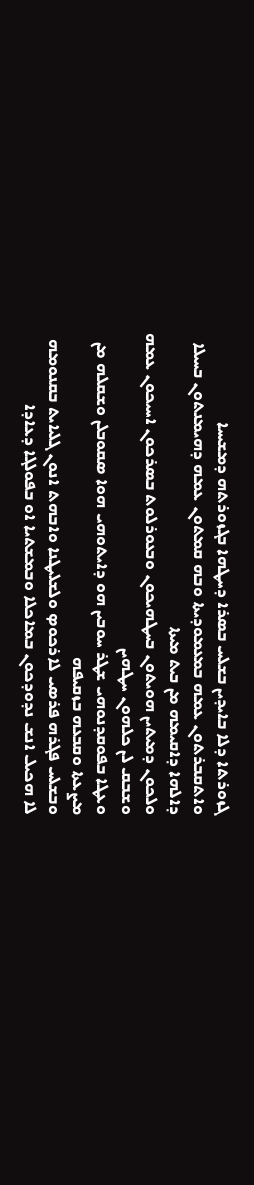ܓܙܘܪܬܐ ܕܠܐ ܒܐܝܕܝܢ ܒܫܠܚ ܒܤܪܐ ܕܚܛܗܐ ܒܓܙܘܪܬܗ ܕܡܫܝܚܐ
ܘܐܬܩܒܪܬܘܢ ܥܡܗ ܒܡܥܡܘܕܝܬܐ ܘܒܗ ܩܡܬܘܢ ܥܡܗ ܕܗܝܡܢܬܘܢ ܒܚܝܠܐ ܕܐܠܗܐ ܕܐܩܝܡܗ ܡܢ ܒܝܬ ܡܝܬܐ
ܘܠܟܘܢ ܕܡܝܬܝܢ ܗܘܝܬܘܢ ܒܚܛܗܝܟܘܢ ܘܒܥܘܪܠܘܬ ܒܤܪܟܘܢ ܐܚܝܟܘܢ ܥܡܗ ܘܫܒܩ ܠܢ ܟܠܗܘܢ ܚܛܗܝܢ
ܘܥܛܐ ܒܦܘܩܕܢܘܗܝ ܫܛܪ ܚܘܒܝܢ ܗܘ ܕܐܝܬܘܗܝ ܗܘܐ ܤܩܘܒܠܢ ܘܫܩܠܗ ܡܢ ܡܨܥܬܐ ܘܩܒܥܗ ܒܙܩܝܦܗ
ܘܒܫܠܚ ܦܓܪܗ ܦܪܤܝ ܠܐܪܟܘܤ ܘܠܫܠܝܛܢܐ ܘܐܒܗܬ ܐܢܘܢ ܓܠܝܐܝܬ ܒܩܢܘܡܗ
ܠܐ ܗܟܝܠ ܐܢܫ ܢܕܘܕܟܘܢ ܒܡܐܟܠܐ ܘܒܡܫܬܝܐ ܐܘ ܒܦܘܠܓܐ ܕܥܐܕܐ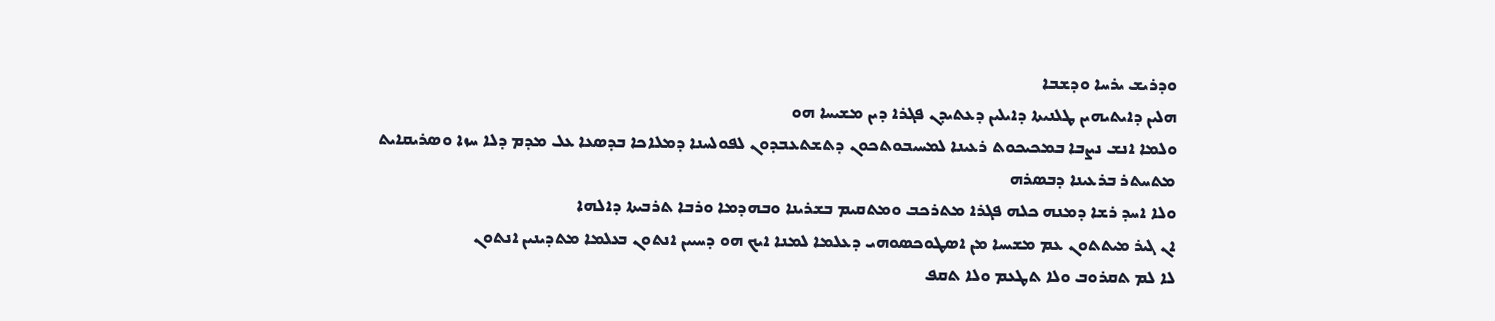ܘܕܪܝܫ ܝܪܚܐ ܘܕܫܒܐ
ܗܠܝܢ ܕܐܝܬܝܗܝܢ ܛܠܢܝܬܐ ܕܐܝܠܝܢ ܕܥܬܝܕܢ ܦܓܪܐ ܕܝܢ ܡܫܝܚܐ ܗܘ
ܘܠܡܐ ܐܢܫ ܢܨܒܐ ܒܡܟܝܟܘܬ ܪܥܝܢܐ ܠܡܚܝܒܘܬܟܘܢ ܕܬܫܬܥܒܕܘܢ ܠܦܘܠܚܢܐ ܕܡܠܐܟܐ ܒܕܤܥܐ ܥܠ ܡܕܡ ܕܠܐ ܚܙܐ ܘܤܪܝܩܐܝܬ ܡܬܚܬܪ ܒܪܥܝܢܐ ܕܒܤܪܗ
ܘܠܐ ܐܚܕ ܪܫܐ ܕܡܢܗ ܟܠܗ ܦܓܪܐ ܡܬܪܟܒ ܘܡܬܩܝܡ ܒܫܪܝܢܐ ܘܒܗܕܡܐ ܘܪܒܐ ܬܪܒܝܬܐ ܕܐܠܗܐ
ܐܢ ܓܝܪ ܡܝܬܬܘܢ ܥܡ ܡܫܝܚܐ ܡܢ ܐܤܛܘܟܤܘܗܝ ܕܥܠܡܐ ܠܡܢܐ ܐܝܟ ܗܘ ܕܚܝܝܢ ܐܢܬܘܢ ܒܥܠܡܐ ܡܬܕܝܢܝܢ ܐܢܬܘܢ
ܠܐ ܠܡ ܬܩܪܘܒ ܘܠܐ ܬܛܥܡ ܘܠܐ ܬܩܦ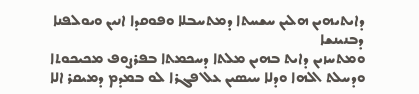ܕܐܝܬܝܗܝܢ ܗܠܝܢ ܚܫܚܬܐ ܕܡܬܚܒܠܐ ܘܦܘܩܕܐ ܐܢܝܢ ܘܝܘܠܦܢܐ ܕܒܢܝܢܫܐ
ܘܡܬܚܙܝܢ ܕܐܝܬ ܒܗܝܢ ܡܠܬܐ ܕܚܟܡܬܐ ܒܦܪܨܘܦ ܡܟܝܟܘܬܐ ܘܕܚܠܬ ܐܠܗܐ ܘܕܠܐ ܚܝܤܝܢ ܥܠ ܦܓܪܐ ܠܘ ܒܡܕܡ ܕܡܝܩܪ ܐܠܐ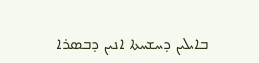ܒܐܝܠܝܢ ܕܚܫܚܬܐ ܐܢܝܢ ܕܒܤܪܐ